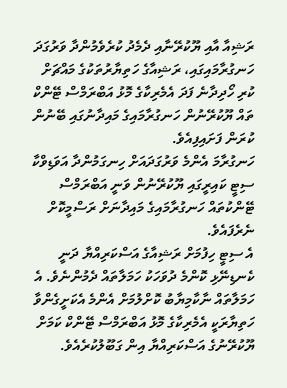ރަޝިއާ އާއި ޔޫކުރޭނާއި ދެމެދު ކުރެވެމުންދާ ވަރުގަދަ ހަނގުރާމައިގައި، ރަޝިއާގެ ހަތިޔާރުތަކުގެ މައްޗަށް ކުރި ހޯދިދާނެ ފަދަ އެމެރިކާގެ މޮޅު އަބްރަމްސް ޓޭންކް ތައް ޔޫކުރޭނުން ހަނގުރާމައިގެ މައިދާނުގައި ބޭނުން ކުރަން ފަށައިފިއެވެ.
ހަނގުރާމަ އެންމެ ވަރުގަދައަށް ހިނގަމުންދާ އަވަޑިވްކާ ސިޓީ ކައިރީގައި ޔޫކުރޭނުން ވަނީ އަބްރަމްސް ޓޭންކުތައް ހަނގުރާމައިގެ މައިދާނަށް ރަސްމީކޮށް ނެރެފައެވެ.
އެ ސިޓީ ހިފުމަށް ރަޝިއާގެ އަސްކަރިއްޔާ ދަނީ ކެނޑިނޭޅި ކޮންމެ ދުވަހަކު ހަމަލާތައް ދެމުންނެވެ. އެ ހަމަލާތައް ނާކާމިޔާބު ކޮށްލުމަށް އެންމެ އެކަށީގެންވާ ހަތިޔާރަކީ އެމެރިކާގެ މޮޅު އަބްރަމްސް ޓޭންކް ކަމަށް ޔޫކުރޭނުގެ އަސްކަރިއްޔާ އިން ގަބޫލުކުރެއެވެ.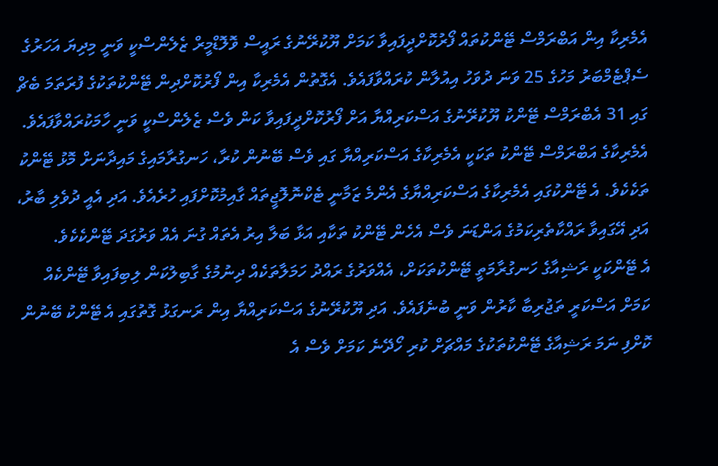އެމެރިކާ އިން އަބްރަމްސް ޓޭންކުތައް ފޯރުކޮށްދީފައިވާ ކަމަށް ޔޫކުރޭނުގެ ރައީސް ވޮލޮޑްމީރް ޒެލެންސްކީ ވަނީ މިދިޔަ އަހަރުގެ ސެޕްޓެމްބަރު މަހުގެ 25 ވަނަ ދުވަހު އިއުލާން ކުރައްވާފައެވެ. އެގޮތުން އެމެރިކާ އިން ފޯރުކޮށްދިން ޓޭންކުތަކުގެ ފުރަތަމަ ބެޗް ގައި 31 އެބްރަމްސް ޓޭންކު ޔޫކުރޭނުގެ އަސްކަރިއްޔާ އަށް ފޯރުކޮށްދީފައިވާ ކަން ވެސް ޒެލެންސްކީ ވަނީ ހާމަކުރައްވާފައެވެ.
އެމެރިކާގެ އަބްރަމްސް ޓޭންކު ތަކަކީ އެމެރިކާގެ އަސްކަރިއްޔާ ގައި ވެސް ބޭނުން ކުރާ، ހަނގުރާމައިގެ މައިދާނަށް މޮޅު ޓޭންކު ތަކެކެވެ. އެ ޓޭންކުގައި އެމެރިކާގެ އަސްކަރިއްޔާގެ އެންމެ ޒަމާނީ ޓެކްނޮލޮޖީތައް ގާއިމުކޮށްފައި ހުރެއެވެ. އަދި އެއީ ދުވެލި ބާރު، އަދި އޭގައިވާ ރައްކާތެރިކަމުގެ އަންޑަނަ ވެސް އެހެން ޓޭންކު ތަކާއި އަޅާ ބަލާ އިރު އެތައް ގުނަ އެއް ވަރުގަދަ ޓޭންކެކެވެ.
އެ ޓޭންކަކީ ރަޝިއާގެ ހަނގުރާމަތީ ޓޭންކުތަކަށް، އެއްވަރުގެ ރައްދު ހަމަލާތަކެއް ދިނުމުގެ ގާބިލުކަން ލިބިފައިވާ ޓޭންކެއް ކަމަށް އަސްކަރީ ތަޖުރިބާ ކާރުން ވަނީ ބުނެފައެވެ. އަދި ޔޫކުރޭނުގެ އަސްކަރިއްޔާ އިން ރަނގަޅު ގޮތުގައި އެ ޓޭންކު ބޭނުން ކޮށްފި ނަމަ ރަޝިއާގެ ޓޭންކުތަކުގެ މައްޗަށް ކުރި ހޯދޭނެ ކަމަށް ވެސް އެ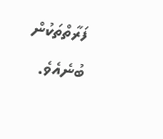ފަރާތްތަކުން ބުނެއެވެ.